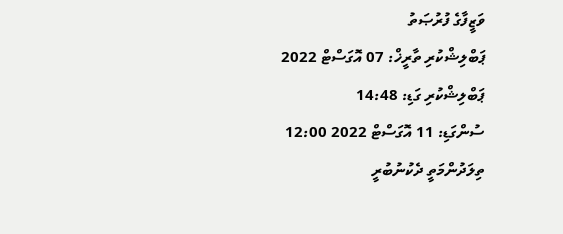ވަޒީފާގެ ފުރުޞަތު
ޕަބްލިޝްކުރި ތާރީޚް: 07 އޮގަސްޓް 2022
ޕަބްލިޝްކުރި ގަޑި: 14:48
ސުންގަޑި: 11 އޮގަސްޓް 2022 12:00
ތިލަދުންމަތީ ދެކުނުބުރީ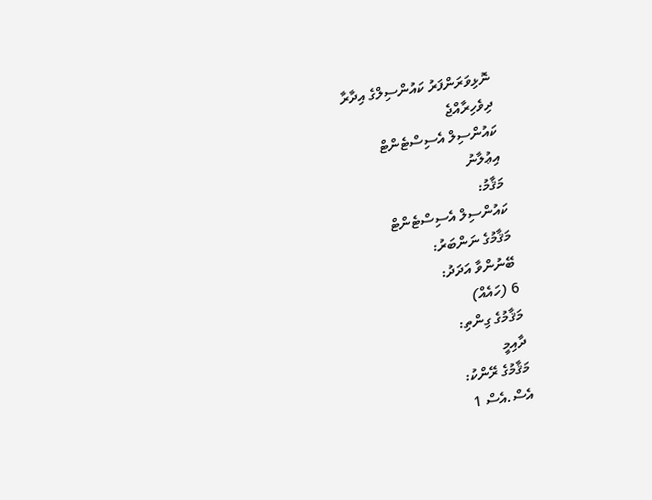ނޮޅިވަރަންފަރު ކައުންސިލްގެ އިދާރާ
ދިވެހިރާއްޖެ
ކައުންސިލް އެސިސްޓެންޓް
އިޢުލާނު
މަޤާމު:
ކައުންސިލް އެސިސްޓެންޓް
މަޤާމުގެ ނަންބަރު:
ބޭނުންވާ އަދަދު:
6 (ހައެއް)
މަޤާމުގެ ގިންތި:
ދާއިމީ
މަޤާމުގެ ރޭންކު:
އެސް.އެސް 1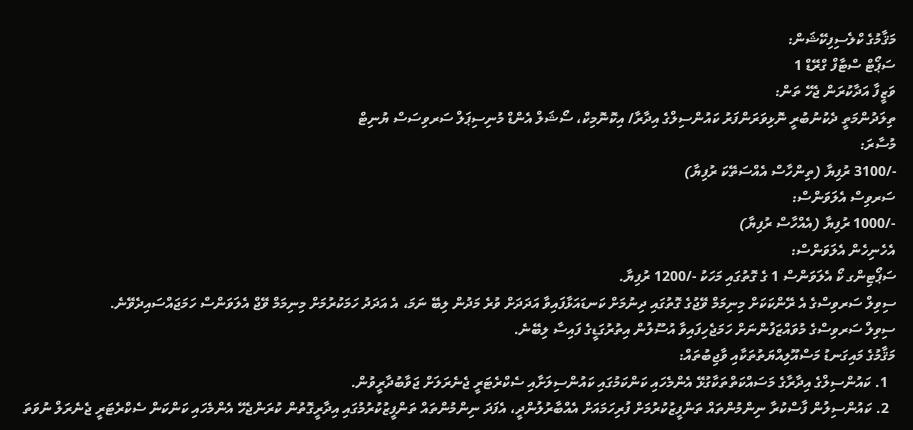މަޤާމުގެ ކްލެސިފިކޭޝަން:
ސަޕޯޓް ސްޓާފް ގްރޭޑް 1
ވަޒީފާ އަދާކުރަން ޖެހޭ ތަން:
ތިލަދުންމަތީ ދެކުނުބުރީ ނޮޅިވަރަންފަރު ކައުންސިލްގެ އިދާރާ/ އިކޮނޮމިކް، ސޯޝަލް އެންޑް މުނިސިޕަލް ސަރވިސަސް ޔުނިޓް
މުސާރަ:
-/3100 ރުފިޔާ (ތިންހާސް އެއްސަތޭކަ ރުފިޔާ)
ސަރވިސް އެލަވަންސް:
-/1000 ރުފިޔާ (އެއްހާސް ރުފިޔާ)
އެހެނިހެން އެލަވަންސް:
ސަޕޯޓިންގ ކޯ އެލަވަންސް 1 ގެ ގޮތުގައި މަހަކު -/1200 ރުފިޔާ.
ސިވިލް ސަރވިސްގެ އެ ރޭންކަކަށް މިނިމަމް ވޭޖުގެ ގޮތުގައި ދިނުމަށް ކަނޑައަޅާފައިވާ އަދަދަށް ވުރެ މަދުން ލިބޭ ނަމަ، އެ އަދަދު ހަމަކުރުމަށް މިނިމަމް ވޭޖް އެލަވަންސް ހަމަޖައްސައިދެވޭނެ.
ސިވިލް ސަރވިސްގެ މުވައްޒަފުންނަށް ހަމަޖެހިފައިވާ އުސޫލުން އިތުރުގަޑީގެ ފައިސާ ލިބޭނެ.
މަޤާމުގެ މައިގަނޑު މަސްއޫލިއްޔަތުތަކާއި ވާޖިބުތައް:
  1. ކައުންސިލްގެ އިދާރާގެ މަސައްކަތްތަކާގުޅޭ އެންމެހައި ކަންކަމުގައި ކައުންސިލަށާއި ސެކްރެޓަރީ ޖެނެރަލަށް ޖަވާބުދާރީވުން.
  2. ކައުންސިލުން ފާސްކުރާ ނިންމުންތައް ތަންފީޒުކުރުމަށް ފުރިހަމައަށް އެއްބާރުލުންދީ، އެފަދަ ނިންމުންތައް ތަންފީޒުކުރުމުގައި އިދާރީގޮތުން ކުރަންޖެހޭ އެންމެހައި ކަންކަން ސެކްރެޓަރީ ޖެނެރަލް ނުވަތަ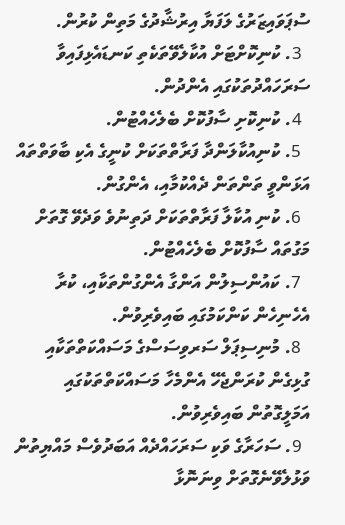ސުޕަވައިޒަރުގެ ލަފަޔާ އިރުޝާދުގެ މަތިން ކުރުން.
  3. ކުނިކޮށްޓަށް އުކާލެވޭތަކެތި ކަނޑައެޅިފައިވާ ސަރަހައްދުތަކުގައި އެންދުން.
  4. ކުނިކޮށި ސާފުކޮށް ބެލެހެއްޓުން.
  5. ކުނިއުކާލަންދާ ފަރާތްތަކަށް ކުނީގެ އެކި ބާވަތްތައް އަޅަންވީ ތަންތަން ދެއްކުމާއި، އެންގުން.
  6. ކުނި އުކާލާ ފަރާތްތަކަށް ދަތިނުވެ ވަދެވޭ ގޮތަށް މަގުތައް ސާފުކޮށް ބެލެހެއްޓުން.
  7. ކައުންސިލުން އަންގާ އެންގުންތަކާއި، ކުރާ އެހެނިހެން ކަންކަމުގައި ބައިވެރިވުން.
  8. މުނިސިޕަލް ސަރވިސަސްގެ މަސައްކަތްތަކާއި ގުޅިގެން ކުރަންޖެހޭ އެންމެހާ މަސައްކަތްތަކުގައި އަމަލީގޮތުން ބައިވެރިވުން.
  9. ސަހަރާގެ ވަކި ސަރަހައްދެއް އަބަދުވެސް މައްޔިތުން ވަޅުލެވޭނެގޮތަށް ވިނަނޮޅާ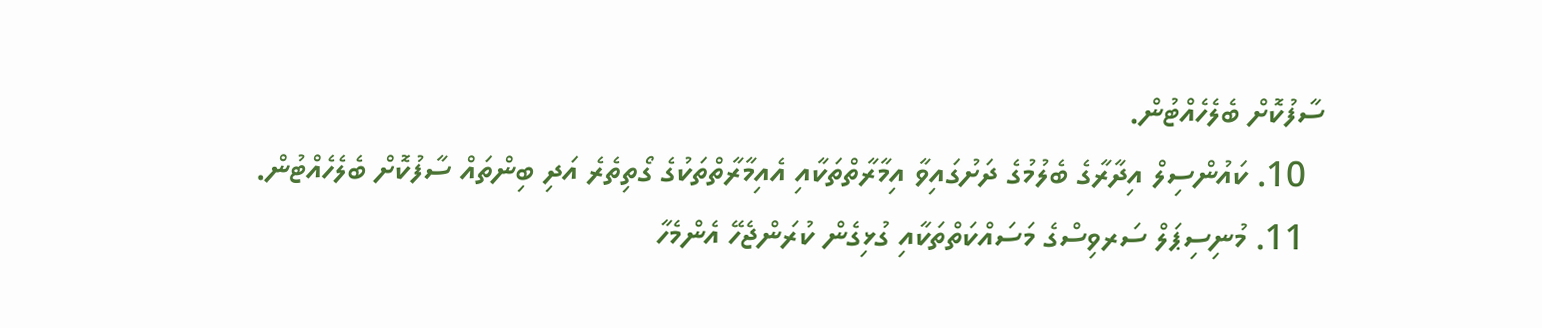ސާފުކޮށް ބެލެހެއްޓުން.
  10. ކައުންސިލް އިދާރާގެ ބެލުމުގެ ދަށުގައިވާ އިމާރާތްތަކާއި އެއިމާރާތްތަކުގެ ގޯތިތެރެ އަދި ބިންތައް ސާފުކޮށް ބެލެހެއްޓުން.
  11. މުނިސިޕަލް ސަރވިސްގެ މަސައްކަތްތަކާއި ގުޅިގެން ކުރަންޖެހޭ އެންމެހާ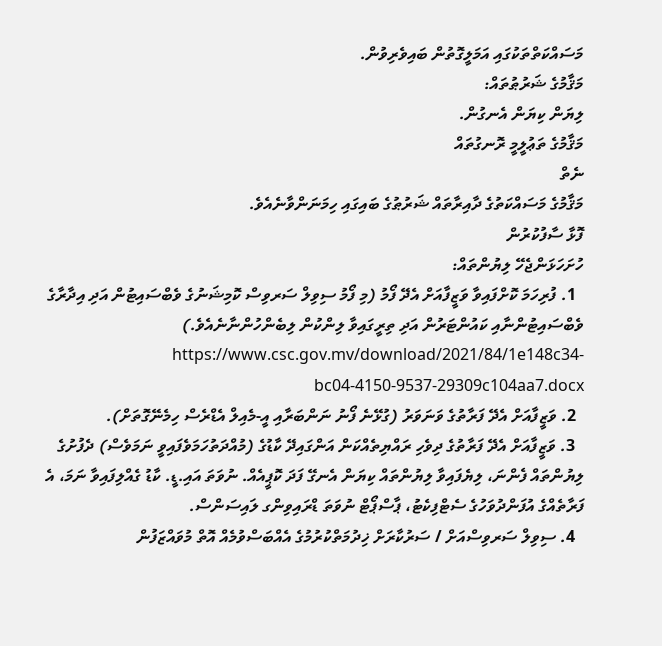މަސައްކަތްތަކުގައި އަމަލީގޮތުން ބައިވެރިވުން.
މަޤާމުގެ ޝަރުޠުތައް:
ލިޔަން ކިޔަން އެނގުން.
މަޤާމުގެ ތަޢުލީމީ ރޮނގުތައް
ނެތް
މަޤާމުގެ މަސައްކަތުގެ ދާއިރާތައް ޝަރުޠުގެ ބައިގައި ހިމަނަންވާނެއެވެ.
ފޮޅާ ސާފުކުރުން
ހުށަހަޅަންޖެހޭ ލިޔުންތައް:
  1. ފުރިހަމަ ކޮށްފައިވާ ވަޒީފާއަށް އެދޭ ފޯމު (މި ފޯމު ސިވިލް ސަރވިސް ކޮމިޝަނުގެ ވެބްސައިޓުން އަދި އިދާރާގެ ވެބްސައިޓުންނާއި ކައުންޓަރުން އަދި ތިރީގައިވާ ލިންކުން ލިބެންހުންނާނެއެވެ.)  https://www.csc.gov.mv/download/2021/84/1e148c34-bc04-4150-9537-29309c104aa7.docx
  2. ވަޒީފާއަށް އެދޭ ފަރާތުގެ ވަނަވަރު (ގުޅޭނެ ފޯނު ނަންބަރާއި އީ-މެއިލް އެޑްރެސް ހިމެނޭގޮތަށް).
  3. ވަޒީފާއަށް އެދޭ ފަރާތުގެ ދިވެހި ރައްޔިތެއްކަން އަންގައިދޭ ކާޑުގެ (މުއްދަތުހަމަވެފައިވީ ނަމަވެސް) ދެފުށުގެ ލިޔުންތައް ފެންނަ، ލިޔެފައިވާ ލިޔުންތައް ކިޔަން އެނގޭ ފަދަ ކޮޕީއެއް. ނުވަތަ އައި.ޑީ. ކާޑު ގެއްލިފައިވާ ނަމަ، އެ ފަރާތެއްގެ އުފަންދުވަހުގެ ސެޓްފިކެޓު، ޕާސްޕޯޓް ނުވަތަ ޑްރައިވިންގ ލައިސަންސް.
  4. ސިވިލް ސަރވިސްއަށް / ސަރުކާރަށް ޚިދުމަތްކުރުމުގެ އެއްބަސްވުމެއް އޮތް މުވައްޒަފުން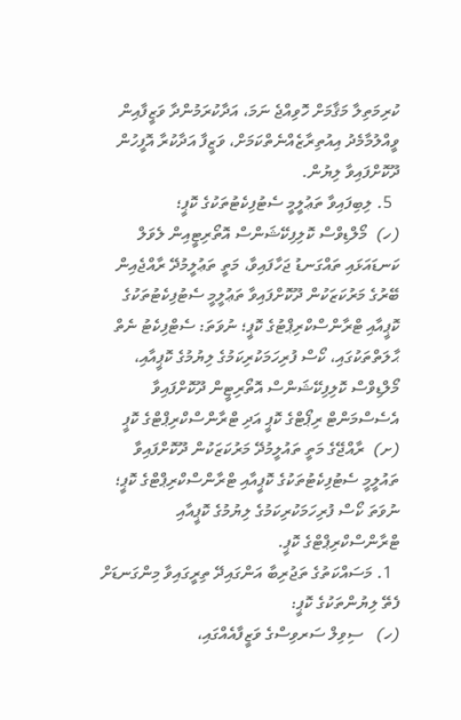ކުރިމަތިލާ މަޤާމަށް ހޮވިއްޖެ ނަމަ، އަދާކުރަމުންދާ ވަޒީފާއިން ވީއްލުމާމެދު އިއުތިރާޒެއްނެތްކަމަށް، ވަޒީފާ އަދާކުރާ އޮފީހުން ދޫކޮށްފައިވާ ލިޔުން.
  5. ލިބިފައިވާ ތަޢުލީމީ ސެޓުފިކެޓުތަކުގެ ކޮޕީ؛
(ހ)  މޯލްޑިވްސް ކޮލިފިކޭޝަންސް އޮތޯރިޓީއިން ލެވަލް ކަނޑައަޅައި ތައްގަނޑު ޖަހާފައިވާ، މަތީ ތަޢުލީމުދޭ ރާއްޖެއިން ބޭރުގެ މަރުކަޒަކުން ދޫކޮށްފައިވާ ތަޢުލީމީ ސެޓުފިކެޓުތަކުގެ ކޮޕީއާއި ޓްރާންސްކްރިޕްޓުގެ ކޮޕީ؛ ނުވަތަ: ސެޓްފިކެޓު ނެތް ޙާލަތްތަކުގައި، ކޯސް ފުރިހަމަކުރިކަމުގެ ލިޔުމުގެ ކޮޕީއާއި، މޯލްޑިވްސް ކޮލިފިކޭޝަންސް އޮތޯރިޓީން ދޫކޮށްފައިވާ އެސެސްމަންޓް ރިޕޯޓްގެ ކޮޕީ އަދި ޓްރާންސްކްރިޕްޓްގެ ކޮޕީ
(ށ)  ރާއްޖޭގެ މަތީ ތައުލީމުދޭ މަރުކަޒަކުން ދޫކޮށްފައިވާ ތައުލީމީ ސެޓުފިކެޓުތަކުގެ ކޮޕީއާއި ޓްރާންސްކްރިޕްޓްގެ ކޮޕީ؛ ނުވަތަ ކޯސް ފުރިހަމަކުރިކަމުގެ ލިޔުމުގެ ކޮޕީއާއި ޓްރާންސްކްރިޕްޓްގެ ކޮޕީ.
  1. މަސައްކަތުގެ ތަޖުރިބާ އަންގައިދޭ ތިރީގައިވާ މިންގަނޑަށް ފެތޭ ލިޔުންތަކުގެ ކޮޕީ:
(ހ)   ސިވިލް ސަރވިސްގެ ވަޒީފާއެއްގައި،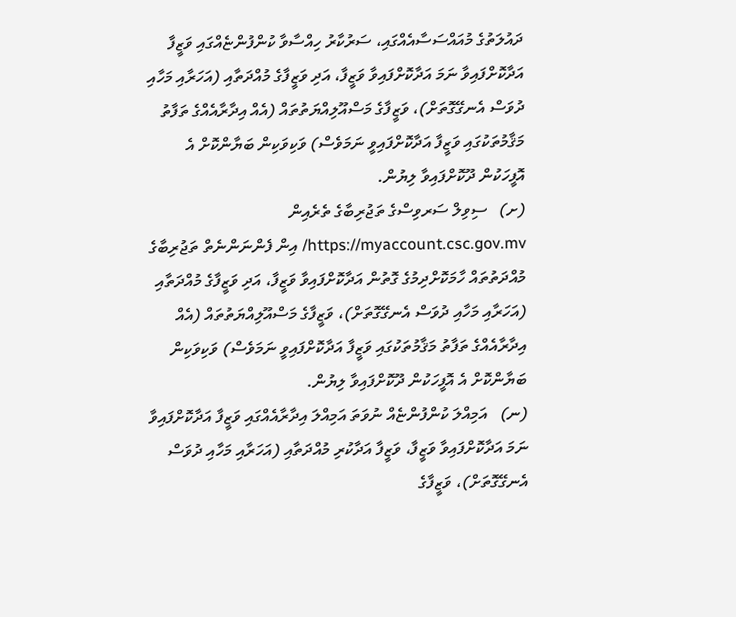ދައުލަތުގެ މުއައްސަސާއެއްގައި، ސަރުކާރު ހިއްސާވާ ކުންފުންޏެއްގައި ވަޒީފާ އަދާކޮށްފައިވާ ނަމަ އަދާކޮށްފައިވާ ވަޒީފާ، އަދި ވަޒީފާގެ މުއްދަތާއި (އަހަރާއި މަހާއި ދުވަސް އެނގޭގޮތަށް)، ވަޒީފާގެ މަސްއޫލިއްޔަތުތައް (އެއް އިދާރާއެއްގެ ތަފާތު މަޤާމުތަކުގައި ވަޒީފާ އަދާކޮށްފައިވީ ނަމަވެސް) ވަކިވަކިން ބަޔާންކޮށް އެ އޮފީހަކުން ދޫކޮށްފައިވާ ލިޔުން.
(ށ)   ސިވިލް ސަރވިސްގެ ތަޖުރިބާގެ ތެރެއިން https://myaccount.csc.gov.mv/ އިން ފެންނަންނެތް ތަޖުރިބާގެ މުއްދަތުތައް ހާމަކޮށްދިމުގެ ގޮތުން އަދާކޮށްފައިވާ ވަޒީފާ، އަދި ވަޒީފާގެ މުއްދަތާއި (އަހަރާއި މަހާއި ދުވަސް އެނގޭގޮތަށް)، ވަޒީފާގެ މަސްއޫލިއްޔަތުތައް (އެއް އިދާރާއެއްގެ ތަފާތު މަޤާމުތަކުގައި ވަޒީފާ އަދާކޮށްފައިވީ ނަމަވެސް) ވަކިވަކިން ބަޔާންކޮށް އެ އޮފީހަކުން ދޫކޮށްފައިވާ ލިޔުން.
(ނ)   އަމިއްލަ ކުންފުންޏެއް ނުވަތަ އަމިއްލަ އިދާރާއެއްގައި ވަޒީފާ އަދާކޮށްފައިވާ ނަމަ އަދާކޮށްފައިވާ ވަޒީފާ، ވަޒީފާ އަދާކުރި މުއްދަތާއި (އަހަރާއި މަހާއި ދުވަސް އެނގޭގޮތަށް)، ވަޒީފާގެ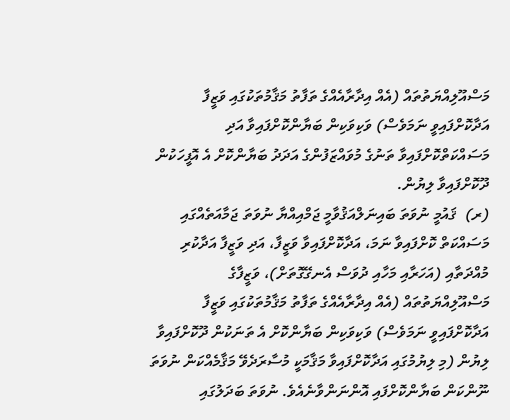މަސްއޫލިއްޔަތުތައް (އެއް އިދާރާއެއްގެ ތަފާތު މަޤާމުތަކުގައި ވަޒީފާ އަދާކޮށްފައިވީ ނަމަވެސް) ވަކިވަކިން ބަޔާންކޮށްފައިވާ އަދި މަސައްކަތްކޮށްފައިވާ ތަނުގެ މުވައްޒަފުންގެ އަދަދު ބަޔާންކޮށް އެ އޮފީހަކުން ދޫކޮށްފައިވާ ލިޔުން.
(ރ)  ޤައުމީ ނުވަތަ ބައިނަލްއަޤުވާމީ ޖަމްއިއްޔާ ނުވަތަ ޖަމާއަތެއްގައި މަސައްކަތް ކޮށްފައިވާ ނަމަ، އަދާކޮށްފައިވާ ވަޒީފާ، އަދި ވަޒީފާ އަދާކުރި މުއްދަތާއި (އަހަރާއި މަހާއި ދުވަސް އެނގޭގޮތަށް)، ވަޒީފާގެ މަސްއޫލިއްޔަތުތައް (އެއް އިދާރާއެއްގެ ތަފާތު މަޤާމުތަކުގައި ވަޒީފާ އަދާކޮށްފައިވީ ނަމަވެސް) ވަކިވަކިން ބަޔާންކޮށް އެ ތަނަކުން ދޫކޮށްފައިވާ ލިޔުން (މި ލިޔުމުގައި އަދާކޮށްފައިވާ މަޤާމަކީ މުސާރަދެވޭ މަޤާމެއްކަން ނުވަތަ ނޫންކަން ބަޔާންކޮށްފައި އޮންނަންވާނެއެވެ. ނުވަތަ ބަދަލުގައި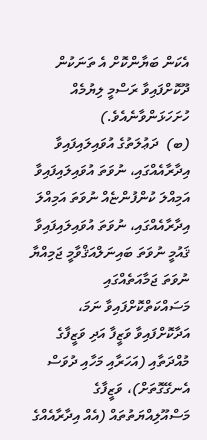އެކަން ބަޔާންކޮށް އެ ތަނަކުން ދޫކޮށްފައިވާ ރަސްމީ ލިޔުމެއް ހުށަހަޅަންވާނެއެވެ.)
(ބ)  ދަޢުލަތުގެ އުވައިލައިފައިވާ އިދާރާއެއްގައި، ނުވަތަ އުވައިލައިފައިވާ އަމިއްލަ ކުންފުންޏެއް ނުވަތަ އަމިއްލަ އިދާރާއެއްގައި، ނުވަތަ އުވައިލައިފައިވާ ޤައުމީ ނުވަތަ ބައިނަލްއަޤްވާމީ ޖަމިއްޔާ ނުވަތަ ޖަމާއަތެއްގައި މަސައްކަތްކޮށްފައިވާ ނަމަ، އަދާކޮށްފައިވާ ވަޒީފާ އަދި ވަޒީފާގެ މުއްދަތާއި (އަހަރާއި މަހާއި ދުވަސް އެނގޭގޮތަށް)، ވަޒީފާގެ މަސްއޫލިއްޔަތުތައް (އެއް އިދާރާއެއްގެ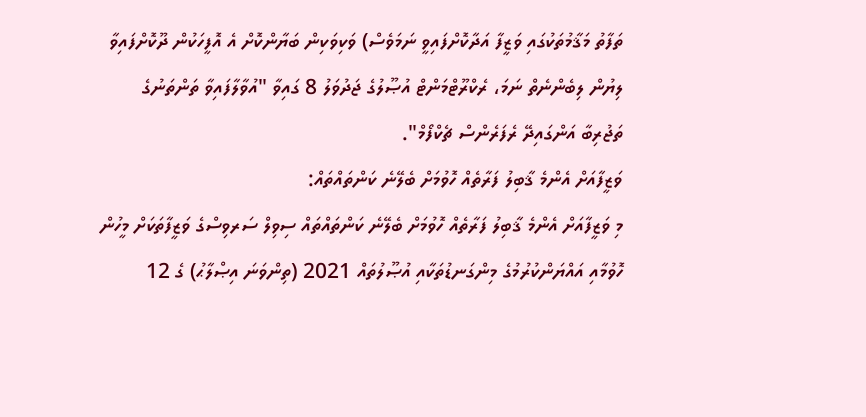ތަފާތު މަޤާމުތަކުގައި ވަޒީފާ އަދާކޮށްފައިވީ ނަމަވެސް) ވަކިވަކިން ބަޔާންކޮށް އެ އޮފީހަކުން ދޫކޮށްފައިވާ ލިޔުން ލިބެންނެތް ނަމަ، ރެކްރޫޓްމަންޓް އުޞޫލުގެ ޖަދުވަލު 8 ގައިވާ "އުވާލާފައިވާ ތަންތަނުގެ ތަޖުރިބާ އަންގައިދޭ ރެފަރެންސް ޗެކްފޯމް".
ވަޒީފާއަށް އެންމެ ޤާބިލު ފަރާތެއް ހޮވުމަށް ބެލޭނެ ކަންތައްތައް:
މި ވަޒީފާއަށް އެންމެ ޤާބިލު ފަރާތެއް ހޮވުމަށް ބެލޭނެ ކަންތައްތައް ސިވިލް ސަރވިސްގެ ވަޒީފާތަކަށް މީހުން ހޮވުމާއި އައްޔަންކުރުމުގެ މިންގަނޑުތަކާއި އުޞޫލުތައް 2021 (ތިންވަނަ އިޞްލާޙު) ގެ 12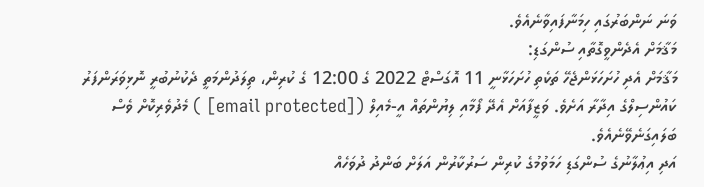ވަނަ ނަންބަރުގައި ހިމަނާފައިވާނެއެވެ.
މަޤާމަށް އެދެންވީގޮތާއި ސުންގަޑި:
މަޤާމަށް އެދި ހުށަހަޅަންޖެހޭ ތަކެތި ހުށަހަޅާނީ 11 އޮގަސްޓް 2022 ގެ 12:00 ގެ ކުރިން، ތިލަދުންމަތީ ދެކުނުބުރީ ނޮޅިވަރަންފަރު ކައުންސިލްގެ އިދާރާ އަށެވެ. ވަޒީފާއަށް އެދޭ ފޯމާއި ލިޔުންތައް އީ-މެއިލް ([email protected] ) މެދުވެރިކޮށް ވެސް ބަލައިގަނެވޭނެއެވެ.
އަދި އިޢުލާނުގެ ސުންގަޑި ހަމަވުމުގެ ކުރިން ސަރުކާރުން އަލަށް ބަންދު ދުވަހެއް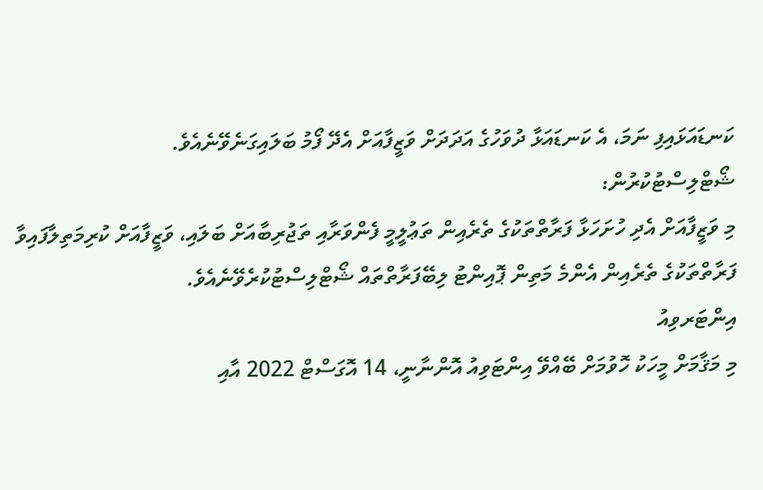ކަނޑައަޅައިފި ނަމަ، އެ ކަނޑައަޅާ ދުވަހުގެ އަދަދަށް ވަޒީފާއަށް އެދޭ ފޯމު ބަލައިގަނެވޭނެއެވެ.
ޝޯޓްލިސްޓުކުރުން:
މި ވަޒީފާއަށް އެދި ހުށަހަޅާ ފަރާތްތަކުގެ ތެރެއިން ތަޢުލީމީ ފެންވަރާއި ތަޖުރިބާއަށް ބަލައި، ވަޒީފާއަށް ކުރިމަތިލާފައިވާ ފަރާތްތަކުގެ ތެރެއިން އެންމެ މަތިން ޕޮއިންޓު ލިބޭފަރާތްތައް ޝޯޓްލިސްޓުކުރެވޭނެއެވެ.
އިންޓަރވިއު
މި މަޤާމަށް މީހަކު ހޮވުމަށް ބޭއްވޭ އިންޓަވިއު އޮންނާނީ، 14 އޮގަސްޓް 2022 އާއި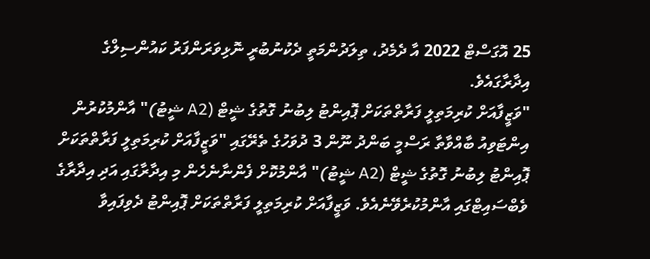25 އޮގަސްޓް 2022 އާ ދެމެދު، ތިލަދުންމަތީ ދެކުނުބުރީ ނޮޅިވަރަންފަރު ކައުންސިލްގެ އިދާރާގައެވެ.
"ވަޒީފާއަށް ކުރިމަތިލީ ފަރާތްތަކަށް ޕޮއިންޓު ލިބުނު ގޮތުގެ ޝީޓް (A2 ޝީޓު)" އާންމުކުރުން
އިންޓަވިއު ބާއްވާތާ ރަސްމީ ބަންދު ނޫން 3 ދުވަހުގެ ތެރޭގައި "ވަޒީފާއަށް ކުރިމަތިލީ ފަރާތްތަކަށް ޕޮއިންޓު ލިބުނު ގޮތުގެ ޝީޓް (A2 ޝީޓު)" އާންމުކޮށް ފެންނާނެހެން މި އިދާރާގައި އަދި އިދާރާގެ ވެބްސައިޓްގައި އާންމުކުރެވޭނެއެވެ. ވަޒީފާއަށް ކުރިމަތިލީ ފަރާތްތަކަށް ޕޮއިންޓު ދެވިފައިވާ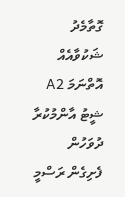ގޮތާމެދު ޝަކުވާއެއް އޮތްނަމަ A2 ޝީޓު އާންމުކުރާ ދުވަހުން ފެށިގެން ރަސްމީ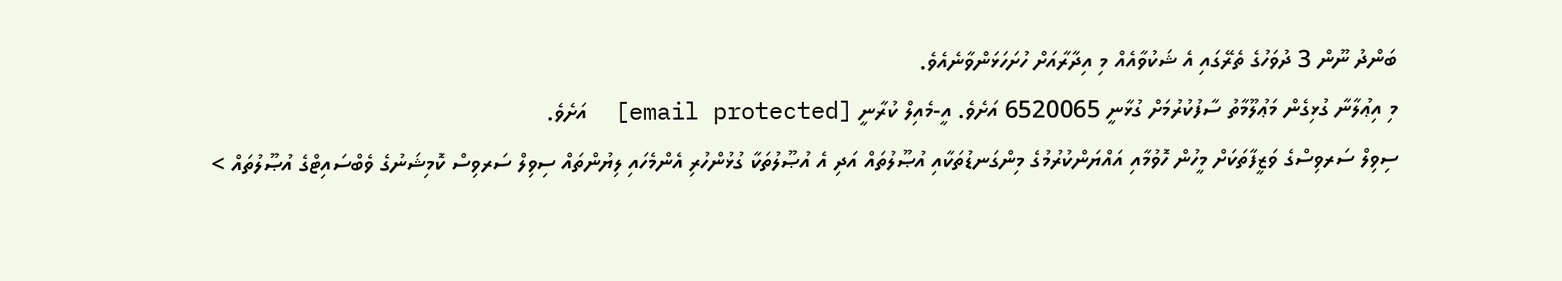ބަންދު ނޫން 3 ދުވަހުގެ ތެރޭގައި އެ ޝަކުވާއެއް މި އިދާރާއަށް ހުށަހަޅަންވާނެއެވެ.
މި އިޢުލާނާ ގުޅިގެން މަޢުލޫމާތު ސާފުކުރުމަށް ގުޅާނީ 6520065 އަށެވެ. އީ-މެއިލް ކުރާނީ [email protected]  އަށެވެ.
ސިވިލް ސަރވިސްގެ ވަޒީފާތަކަށް މީހުން ހޮވުމާއި އައްޔަންކުރުމުގެ މިންގަނޑުތަކާއި އުޞޫލުތައް އަދި އެ އުޞޫލުތަކާ ގުޅުންހުރި އެންމެހައި ލިޔުންތައް ސިވިލް ސަރވިސް ކޮމިޝަނުގެ ވެބްސައިޓްގެ އުޞޫލުތައް >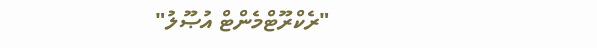"ރެކްރޫޓްމެންޓް އުޞޫލު"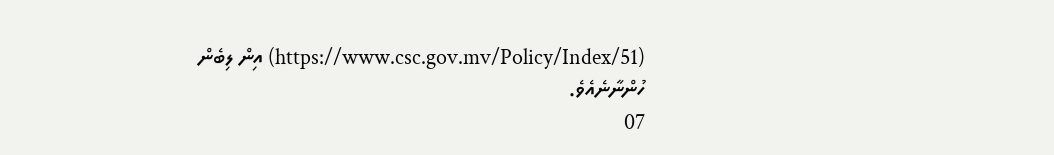(https://www.csc.gov.mv/Policy/Index/51) އިން ލިބެން ހުންނާނެއެވެ.
07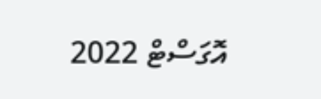އޮގަސްޓް 2022